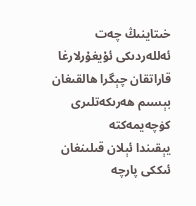خىتاينىڭ چەت ئەللەردىكى ئۇيغۇرلارغا قاراتقان چېگرا ھالقىغان بېسىم ھەرىكەتلىرى كۈچەيمەكتە
يېقىندا ئېلان قىلىنغان ئىككى پارچە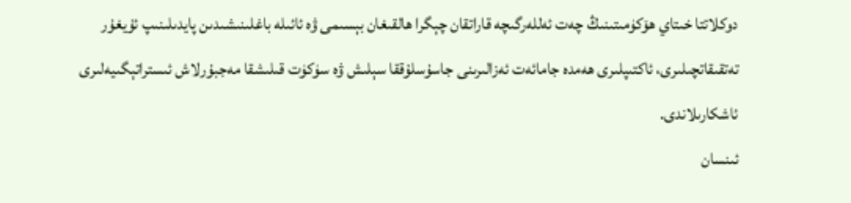دوكلاتتا خىتاي ھۆكۈمىتىنىڭ چەت ئەللەرگىچە قاراتقان چېگرا ھالقىغان بېسىمى ۋە ئائىلە باغلىنىشىدىن پايدىلىنىپ ئۇيغۇر تەتقىقاتچىلىرى، ئاكتىپلىرى ھەمدە جامائەت ئەزالىرىنى جاسۇسلۇققا سېلىش ۋە سۈكۈت قىلىشقا مەجبۇرلاش ئىستراتېگىيەلىرى ئاشكارىلاندى.
ئىنسان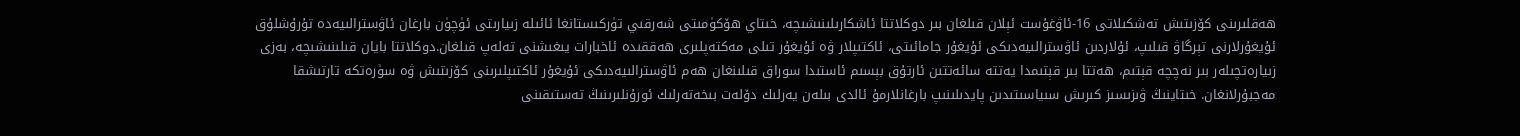ھەقلىرىنى كۆزىتىش تەشكىلاتى 16-ئاۋغۇست ئېلان قىلغان بىر دوكلاتتا ئاشكارىلىنىشىچە، خىتاي ھۆكۈمىتى شەرقىي تۈركىستانغا ئائىلە زىيارىتى ئۈچۈن بارغان ئاۋسترالىيەدە تۇرۇشلۇق ئۇيغۇرلارنى تېرگاۋ قىلىپ، ئۇلاردىن ئاۋسترالىيەدىكى ئۇيغۇر جامائىتى، ئاكتىپلار ۋە ئۇيغۇر تىلى مەكتەپلىرى ھەققىدە ئاخبارات يىغىشنى تەلەپ قىلغان.دوكلاتتا بايان قىلىنىشىچە، بەزى زىيارەتچىلەر بىر نەچچە قېتىم، ھەتتا بىر قېتىمدا يەتتە سائەتتىن ئارتۇق بېسىم ئاستىدا سوراق قىلىنغان ھەم ئاۋسترالىيەدىكى ئۇيغۇر ئاكتىپلىرىنى كۆزىتىش ۋە سۈرەتكە تارتىشقا مەجبۇرلانغان. خىتاينىڭ ۋىزىسىز كىرىش سىياسىتىدىن پايدىلىنىپ بارغانلارمۇ ئالدى بىلەن يەرلىك دۆلەت بىخەتەرلىك ئورۇنلىرىنىڭ تەستىقىنى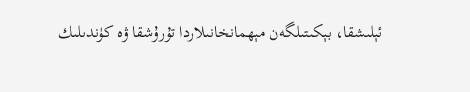ئېلىشقا، بېكىتىلگەن مېھمانخانىلاردا تۇرۇشقا ۋە كۈندىلىك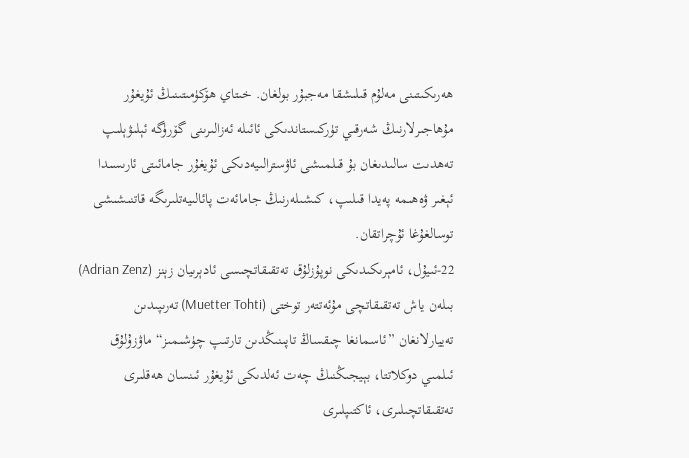ھەرىكىتىنى مەلۇم قىلىشقا مەجبۇر بولغان. خىتاي ھۆكۈمىتىنىڭ ئۇيغۇر مۇھاجىرلارنىڭ شەرقىي تۈركىستاندىكى ئائىلە ئەزالىرىنى گۆرۈگە ئېلىۋېلىپ تەھدىت سالىدىغان بۇ قىلمىشى ئاۋسترالىيەدىكى ئۇيغۇر جامائىتى ئارىسىدا ئېغىر ۋەھىمە پەيدا قىلىپ، كىشىلەرنىڭ جامائەت پائالىيەتلىرىگە قاتنىشىشى توسالغۇغا ئۇچراتقان.
22-ئىيۇل، ئامېرىكىدىكى نوپۇزلۇق تەتقىقاتچىسى ئادېرىيان زېنز (Adrian Zenz) بىلەن ياش تەتقىقاتچى مۇئەتتەر توختى (Muetter Tohti) تەرىپىدىن تەييارلانغان ”ئاسمانغا چىقساڭ تاپىنىڭدىن تارتىپ چۈشىمىز“ ماۋزۇلۇق ئىلمىي دوكلاتتا، بېيجىڭنىڭ چەت ئەلدىكى ئۇيغۇر ئىنسان ھەقلىرى تەتقىقاتچىلىرى، ئاكتىپلىرى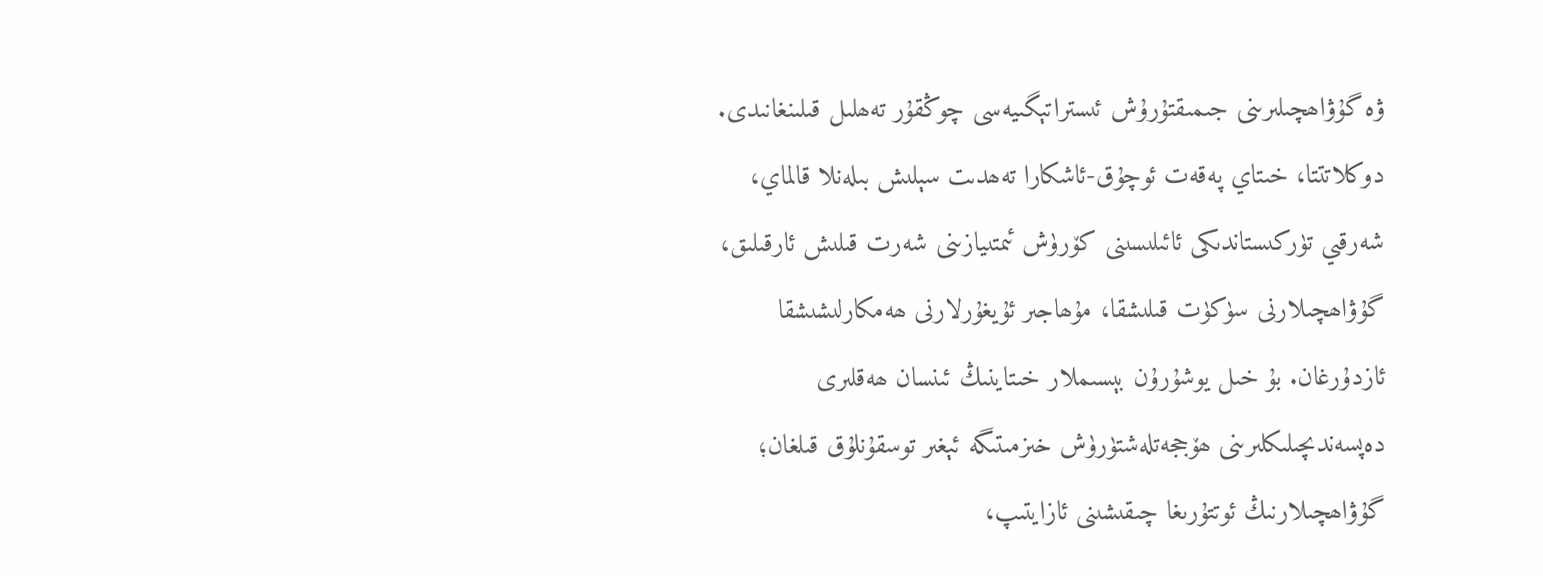ۋە گۇۋاھچىلىرىنى جىمىقتۇرۇش ئىستراتېگىيەسى چوڭقۇر تەھلىل قىلىنغانىدى. دوكلاتتتا، خىتاي پەقەت ئوچۇق-ئاشكارا تەھدىت سېلىش بىلەنلا قالماي، شەرقىي تۈركىستاندىكى ئائىلىسىنى كۆرۈش ئىمتىيازىنى شەرت قىلىش ئارقىلىق، گۇۋاھچىلارنى سۈكۈت قىلىشقا، مۇھاجىر ئۇيغۇرلارنى ھەمكارلىشىشقا ئازدۇرغان. بۇ خىل يوشۇرۇن بېسىملار خىتاينىڭ ئىنسان ھەقلىرى دەپسەندىچىلىكلىرىنى ھۆججەتلەشتۈرۈش خىزمىتىگە ئېغىر توسقۇنلۇق قىلغان؛ گۇۋاھچىلارنىڭ ئوتتۇرىغا چىقىشىنى ئازايتىپ،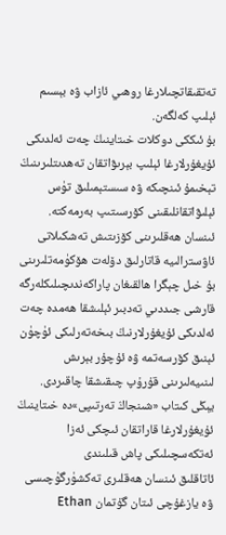تەتقىقاتچىلارغا روھىي ئازاب ۋە بېسىم ئېلىپ كەلگەن.
بۇ ئىككى دوكلات خىتاينىڭ چەت ئەلدىكى ئۇيغۇرلارغا ئېلىپ بېرىۋاتقان تەھدىتلىرىنىڭ تېخىمۇ ئىنچىكە ۋە سىستېمىلىق تۈس ئېلىۋاتقانلىقىنى كۆرسىتىپ بەرمەكتە.
ئىنسان ھەقلىرىنى كۆزىتىش تەشكىلاتى ئاۋسترالىيە قاتارلىق دۆلەت ھۆكۈمەتلىرىنى بۇ خىل چېگرا ھالقىغان پاراكەندىچىلىكلەرگە قارشى جىددىي تەدبىر ئېلىشقا ھەمدە چەت ئەلدىكى ئۇيغۇرلارنىڭ بىخەتەرلىكى ئۈچۈن ئېنىق كۆرسەتمە ۋە ئۇچۇر بېرىش لىنىيەلىرىنى قۇرۇپ چىقىشقا چاقىردى.
يېڭى كىتاب «شىنجاڭ تەرتىپى»دە خىتاينىڭ ئۇيغۇرلارغا قاراتقان ئىچكى ئەزا ئەتكەسچىلىكى پاش قىلىندى
ئاتاقلىق ئىنسان ھەقلىرى تەكشۈرگۈچىسى ۋە يازغۇچى ئىتان گۇتمان Ethan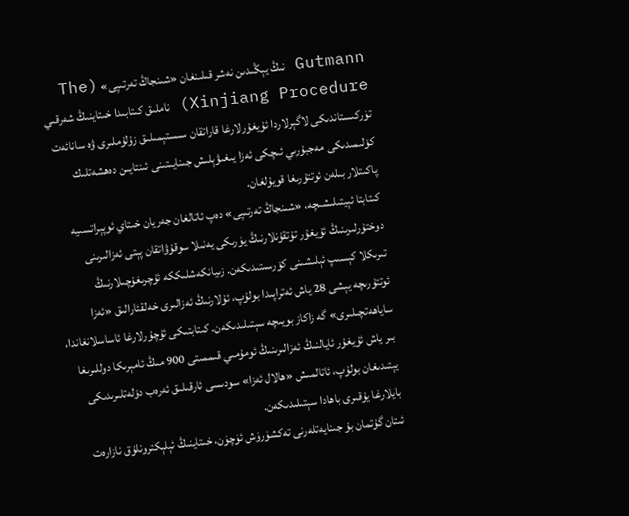Gutmann نىڭ يېڭىدىن نەشر قىلىنغان «شىنجاڭ تەرتىپى» (The Xinjiang Procedure) ناملىق كىتابىدا خىتاينىڭ شەرقىي تۈركىستاندىكى لاگېرلاردا ئۇيغۇرلارغا قاراتقان سىستېمىلىق زۇلۇملىرى ۋە سانائەت كۆلىمىدىكى مەجبۇرىي ئىچكى ئەزا يىغىۋېلىش جىنايىتىنى ئىنتايىن دەھشەتلىك پاكىتلار بىلەن ئوتتۇرىغا قويۇلغان.
كىتابتا ئېيتىلىشىچە، «شىنجاڭ تەرتىپى» دەپ ئاتالغان جەريان خىتاي ئوپېراتسىيە دوختۇرلىرىنىڭ ئۇيغۇر تۇتقۇنلارنىڭ يۈرىكى يەنىلا سوقۇۋاتقان پېتى ئەزالىرىنى تىرىكلا كېسىپ ئېلىشىنى كۆرسىتىدىكەن. زىيانكەشلىككە ئۇچرىغۇچىلارنىڭ ئوتتۇرىچە يېشى 28 ياش ئەتراپىدا بولۇپ، ئۇلارنىڭ ئەزالىرى خەلقئارالىق «ئەزا ساياھەتچىلىرى» گە زاكاز بويىچە سېتىلىدىكەن. كىتابتىكى ئۇچۇرلارغا ئاساسلانغاندا، بىر ياش ئۇيغۇر ئايالنىڭ ئەزالىرىنىڭ ئومۇمىي قىممىتى 900 مىڭ ئامېرىكا دوللىرىغا يېتىدىغان بولۇپ، ئاتالمىش «ھالال ئەزا» سودىسى ئارقىلىق ئەرەب دۆلەتلىرىدىكى بايلارغا يۇقىرى باھادا سېتىلىدىكەن.
ئىتان گۇتمان بۇ جىنايەتلەرنى تەكشۈرۈش ئۈچۈن، خىتاينىڭ ئېلېكترونلۇق نازارەت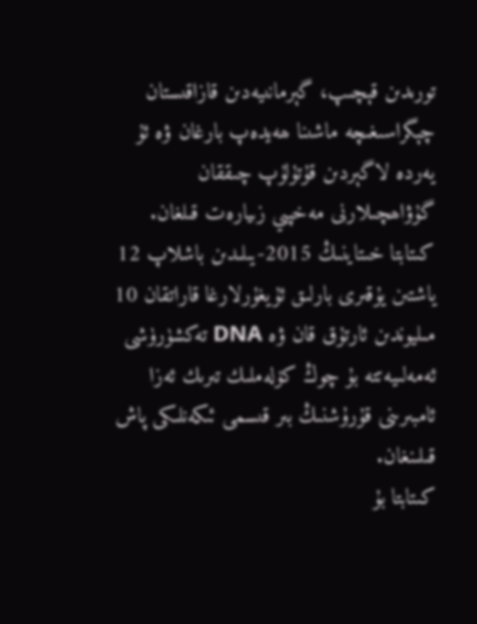تورىدىن قېچىپ، گېرمانىيەدىن قازاقىستان چېگراسىغىچە ماشىنا ھەيدەپ بارغان ۋە ئۇ يەردە لاگېردىن قۇتۇلۇپ چىققان گۇۋاھچىلارنى مەخپىي زىيارەت قىلغان. كىتابتا خىتاينىڭ 2015-يىلىدىن باشلاپ 12 ياشتىن يۇقىرى بارلىق ئۇيغۇرلارغا قاراتقان 10 مىليوندىن ئارتۇق قان ۋە DNA تەكشۈرۈشى ئەمەلىيەتتە بۇ چوڭ كۆلەملىك تىرىك ئەزا ئامبىرىنى قۇرۇشنىڭ بىر قىسمى ئىكەنلىكى پاش قىلىنغان.
كىتابتا بۇ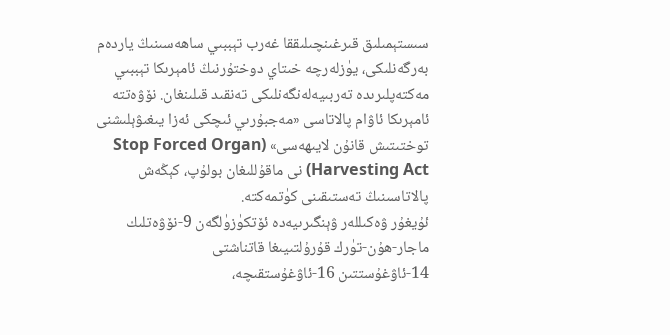سىستېمىلىق قىرغىنچىلىققا غەرب تېببىي ساھەسىنىڭ ياردەم بەرگەنلىكى، يۈزلەرچە خىتاي دوختۇرنىڭ ئامېرىكا تېببىي مەكتەپلىرىدە تەربىيەلەنگەنلىكى تەنقىد قىلىنغان. نۆۋەتتە ئامېرىكا ئاۋام پالاتاسى «مەجبۇرىي ئىچكى ئەزا يىغىۋېلىشنى توختىتىش قانۇن لايىھەسى» (Stop Forced Organ Harvesting Act) نى ماقۇللىغان بولۇپ، كېڭەش پالاتاسىنىڭ تەستىقىنى كۈتمەكتە.
ئۇيغۇر ۋەكىللەر ۋېنگىرىيەدە ئۆتكۈزۈلگەن 9-نۆۋەتلىك ماجار-ھۇن-تۈرك قۇرۇلتىيىغا قاتناشتى
14-ئاۋغۇستتىن 16-ئاۋغۇستقىچە،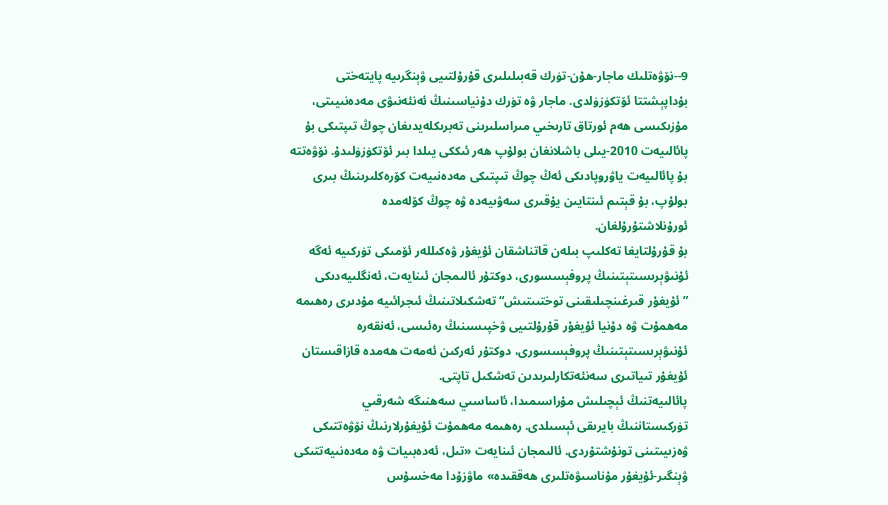9--نۆۋەتلىك ماجار-ھۇن-تۈرك قەبىلىلىرى قۇرۇلتىيى ۋېنگرىيە پايتەختى بۇداپېشتتا ئۆتكۈزۈلدى. ماجار ۋە تۈرك دۇنياسىنىڭ ئەنئەنىۋى مەدەنىيىتى، مۇزىكىسى ھەم ئورتاق تارىخىي مىراسلىرىنى تەبرىكلەيدىغان چوڭ تىپتىكى بۇ پائالىيەت 2010-يىلى باشلانغان بولۇپ ھەر ئىككى يىلدا بىر ئۆتكۈزۈلىدۇ. نۆۋەتتە بۇ پائالىيەت ياۋروپادىكى ئەڭ چوڭ تىپتىكى مەدەنىيەت كۆرەكلىرىنىڭ بىرى بولۇپ، بۇ قېتىم ئىنتايىن يۇقىرى سەۋىيەدە ۋە چوڭ كۆلەمدە ئورۇنلاشتۇرۇلغان.
بۇ قۇرۇلتايغا تەكلىپ بىلەن قاتناشقان ئۇيغۇر ۋەكىللەر ئۆمىكى تۈركىيە ئەگە ئۇنىۋېرىسىتېتىنىڭ پروفېسسورى، دوكتۇر ئالىمجان ئىنايەت، ئەنگلىيەدىكى ”ئۇيغۇر قىرغىنچىلىقىنى توختىىتىش“ تەشكىلاتىنىڭ ئىجرائىيە مۇدىرى رەھىمە مەھمۇت ۋە دۇنيا ئۇيغۇر قۇرۇلتىيى ۋخپىسىنىڭ رەئىسى، ئەنقەرە ئۇنىۋېرىسىتېتىنىڭ پروفېسسورى، دوكتۇر ئەركىن ئەمەت ھەمدە قازاقىستان ئۇيغۇر تىياتىرى سەنئەتكارلىرىدىن تەشكىل تاپتى.
پائالىيەتنىڭ ئېچىلىش مۇراسىمىدا، ئاساسىي سەھنىگە شەرقىي تۈركىستاننىڭ بايرىقى ئېسىلدى. رەھىمە مەھمۇت ئۇيغۇرلارنىڭ نۆۋەتتىكى ۋەزىيىتىنى تونۇشتۇردى. ئالىمجان ئىنايەت «تىل، ئەدەبىيات ۋە مەدەنىيەتتىكى ۋېنگىر-ئۇيغۇر مۇناسىۋەتلىرى ھەققىدە» ماۋزۇدا مەخسۇس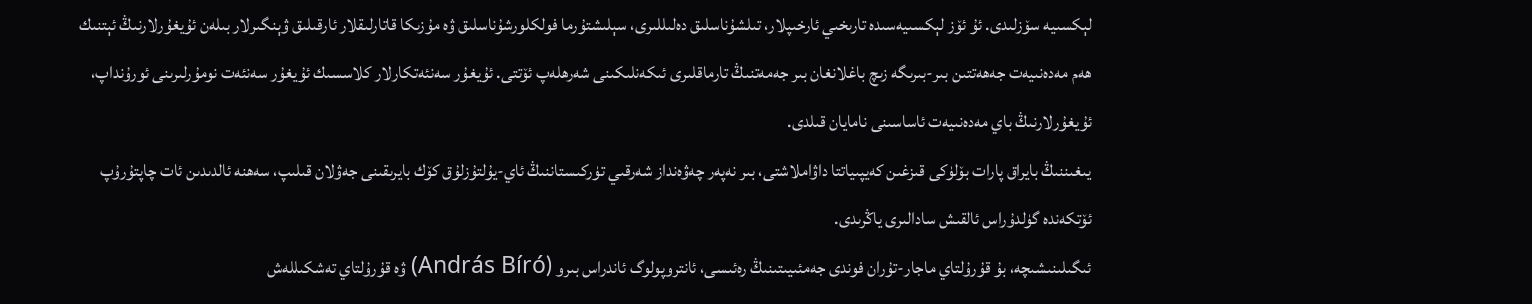لېكسىيە سۆزلىدى. ئۇ ئۆز لېكسىيەسىدە تارىخىي ئارخىپلار، تىلشۇناسلىق دەلىللىرى، سېلىشتۇرما فولكلورشۇناسلىق ۋە مۇزىكا قاتارلىقلار ئارقىلىق ۋېنگىرلار بىلەن ئۇيغۇرلارنىڭ ئېتنىك ھەم مەدەنىيەت جەھەتتىن بىر-بىرىگە زىچ باغلانغان بىر جەمەتنىڭ تارماقلىرى ئىكەنلىكىنى شەرھلەپ ئۆتتى. ئۇيغۇر سەنئەتكارلار كلاسسىك ئۇيغۇر سەنئەت نومۇرلىرىنى ئورۇنداپ، ئۇيغۇرلارنىڭ باي مەدەنىيەت ئاساسىنى نامايان قىلدى.
يىغىننىڭ بايراق پارات بۆلۈكى قىزغىن كەيپىياتتا داۋاملاشتى، بىر نەپەر چەۋەنداز شەرقىي تۈركىستاننىڭ ئاي-يۇلتۇزلۇق كۆك بايرىقىنى جەۋلان قىلىپ، سەھنە ئالدىدىن ئات چاپتۇرۇپ ئۆتكەندە گۈلدۇراس ئالقىش سادالىرى ياڭرىدى.
ئىگىلىنىشىچە، بۇ قۇرۇلتاي ماجار-تۇران فوندى جەمئىيىتىنىڭ رەئىسى، ئانتروپولوگ ئاندراس بىرو (András Bíró) ۋە قۇرۇلتاي تەشكىللەش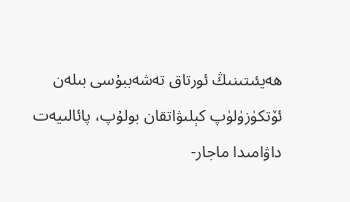ھەيئىتىنىڭ ئورتاق تەشەببۇسى بىلەن ئۆتكۈزۈلۈپ كېلىۋاتقان بولۇپ، پائالىيەت داۋامىدا ماجار-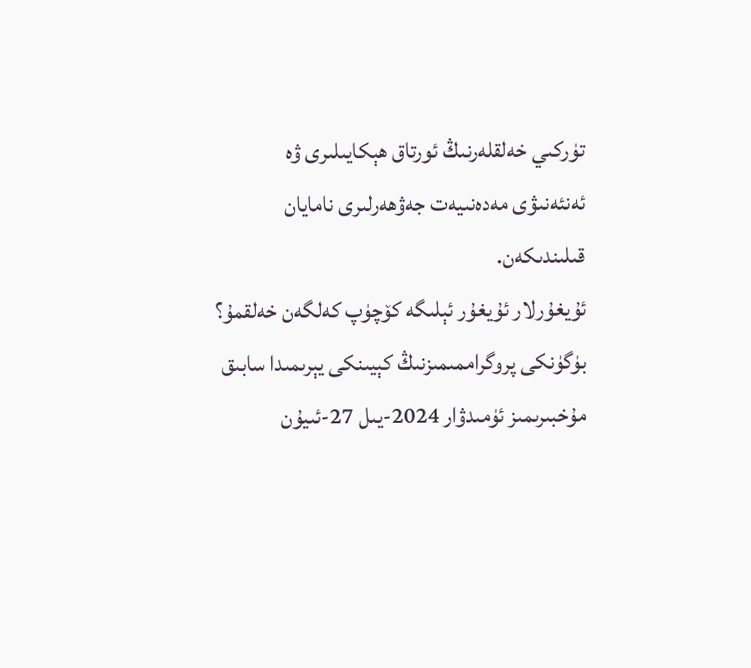تۈركىي خەلقلەرنىڭ ئورتاق ھېكايىلىرى ۋە ئەنئەنىۋى مەدەنىيەت جەۋھەرلىرى نامايان قىلىندىكەن.
ئۇيغۇرلار ئۇيغۇر ئېلىگە كۆچۈپ كەلگەن خەلقمۇ؟
بۈگۈنكى پروگراممىمىزنىڭ كېيىنكى يېرىمىدا سابىق مۇخبىرىمىز ئۈمىدۋار 2024-يىل 27-ئىيۇن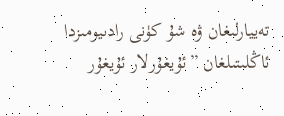تەييارلىغان ۋە شۇ كۈنى رادىيومىزدا ئاڭلىتىلغان ”ئۇيغۇرلار ئۇيغۇر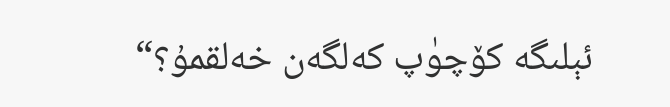ئېلىگە كۆچۈپ كەلگەن خەلقمۇ؟“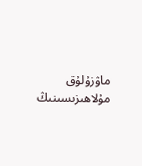ماۋزۇلۇق مۇلاھىزىسىنىڭ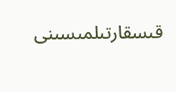قىسقارتىلمىسىنى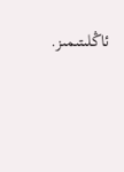ئاڭلىتىمىز.